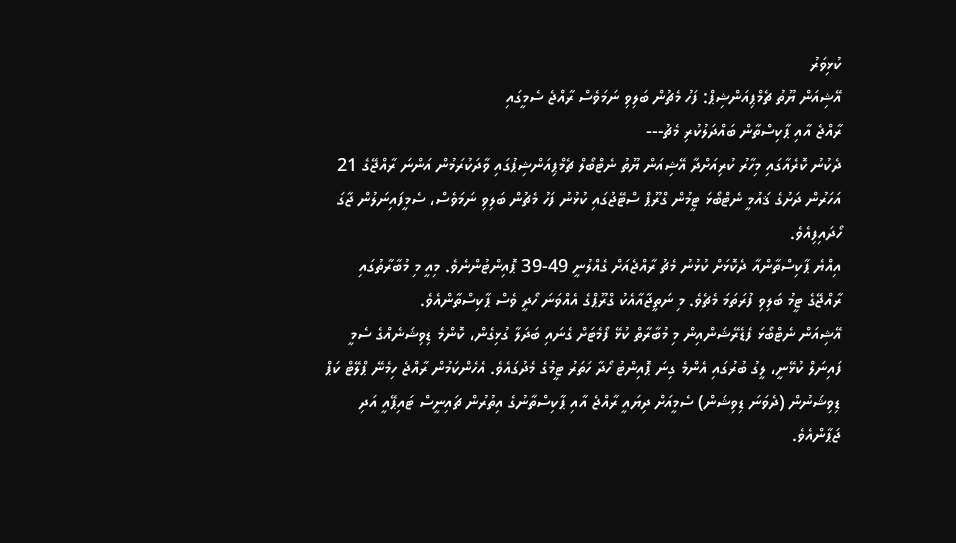ކުޅިވަރު
އޭޝިއަން ޔޫތު ޗެމްޕިއަންޝިޕް: ފަހު މެޗުން ބަލިވި ނަމަވެސް ރާއްޖެ ސެމީގައި
ރާއްޖެ އާއި ޕާކިސްތާން ބައްދަލުކުރި މެޗު---
ދެކުނު ކޮރެއާގައި މިހާރު ކުރިއަށްދާ އޭޝިއަން ޔޫތު ނެޓްބޯލް ޗެމްޕިއަންޝިޕުގައި ވާދަކުރަމުން އަންނަ ރާއްޖޭގެ 21 އަހަރުން ދަށުގެ ޤައުމީ ނެޓްބޯޅަ ޓީމުން ގްރޫޕް ސްޓޭޖުގައި ކުޅުނު ފަހު މެޗުން ބަލިވި ނަމަވެސް، ސެމީފައިނަލުން ޖާގަ ހޯދައިފިއެވެ.
އިއްޔެ ޕާކިސްތާންއާ ދެކޮޅަށް ކުޅުނު މެޗު ރާއްޖެއަށް ގެއްލުނީ 49-39 ޕޮއިންޓުންނެވެ. މިއީ މި މުބާރާތުގައި ރާއްޖޭގެ ޓީމު ބަލިވި ފުރަތަމަ މެޗެވެ. މި ނަތީޖާއާއެކު ގްރޫޕްގެ އެއްވަނަ ހޯދީ ވެސް ޕާކިސްތާންއެވެ.
އޭޝިއަން ނެޓްބޯޅަ ފެޑެރޭޝަންއިން މި މުބާރާތް ކުޅޭ ފޯމެޓަށް ގެނައި ބަދަލާ ގުޅިގެން، ކޮންމެ ޑިވިޝަނެއްގެ ސެމީ ފައިނަލް ކުޅޭނީ، ލީގު ބުރުގައި އެންމެ ގިނަ ޕޮއިންޓު ހޯދާ ހަތަރު ޓީމުގެ މެދުގައެވެ. އެހެންކަމުން ރާއްޖެ ހިމެނޭ ޕްލޭޓް ކަޕް ޑިވިޝަނުން (ދެވަނަ ޑިވިޝަން) ސެމީއަށް ދިޔައީ ރާއްޖެ އާއި ޕާކިސްތާނުގެ އިތުރުން ޗައިނީސް ޓައިޕޭއީ އަދި ޖަޕާންއެވެ.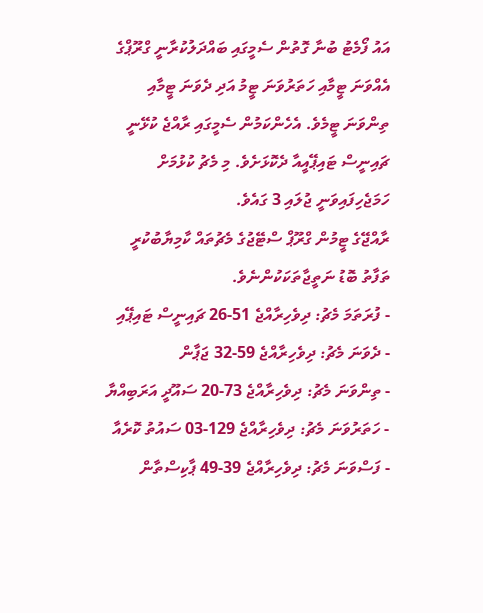އައު ފޯމެޓު ބުނާ ގޮތުން ސެމީގައި ބައްދަލުކުރާނީ ގްރޫޕްގެ އެއްވަނަ ޓީމާއި ހަތަރުވަނަ ޓީމު އަދި ދެވަނަ ޓީމާއި ތިންވަނަ ޓީމެވެ. އެހެންކަމުން ސެމީގައި ރާއްޖެ ކުޅޭނީ ޗައިނީސް ޓައިޕޭއީއާ ދެކޮޅަށެވެ. މި މެޗު ކުޅުމަށް ހަމަޖެހިފައިވަނީ ޖުލައި 3 ގައެވެ.
ރާއްޖޭގެ ޓީމުން ގްރޫޕް ސްޓޭޖުގެ މެޗުތައް ކާމިޔާބުކުރީ ތަފާތު ބޮޑު ނަތީޖާތަކަކުންނެވެ.
- ފުރަތަމަ މެޗު: ދިވެހިރާއްޖެ 51-26 ޗައިނީސް ޓައިޕޭއި
- ދެވަނަ މެޗު: ދިވެހިރާއްޖެ 59-32 ޖަޕާން
- ތިންވަނަ މެޗު: ދިވެހިރާއްޖެ 73-20 ސައޫދީ އަރަބިއްޔާ
- ހަތަރުވަނަ މެޗު: ދިވެހިރާއްޖެ 129-03 ސައުތު ކޮރެއާ
- ފަސްވަނަ މެޗު: ދިވެހިރާއްޖެ 39-49 ޕާކިސްތާން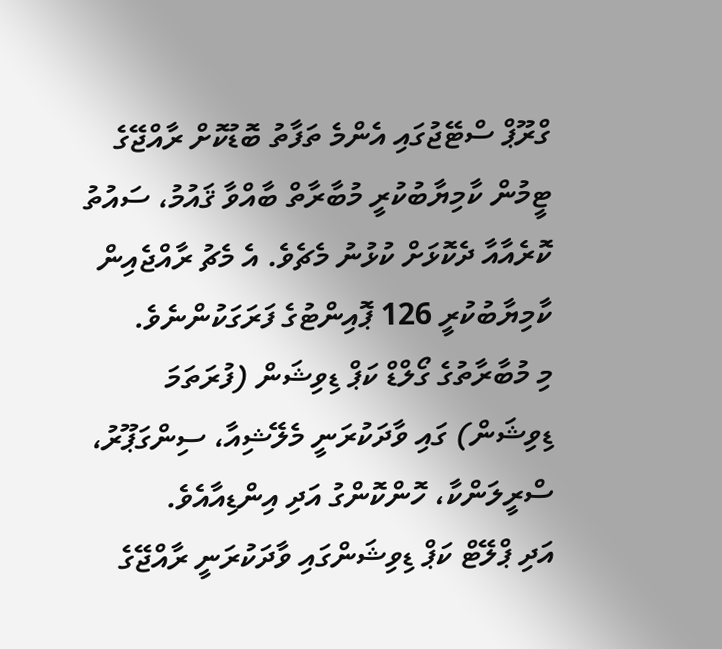ގްރޫޕް ސްޓޭޖުގައި އެންމެ ތަފާތު ބޮޑުކޮށް ރާއްޖޭގެ ޓީމުން ކާމިޔާބުކުރީ މުބާރާތް ބާއްވާ ޤައުމު، ސައުތު ކޮރެއާއާ ދެކޮޅަށް ކުޅުނު މެޗެވެ. އެ މެޗު ރާއްޖެއިން ކާމިޔާބުކުރީ 126 ޕޮއިންޓުގެ ފަރަގަކުންނެވެ.
މި މުބާރާތުގެ ގޯލްޑް ކަޕް ޑިވިޝަން (ފުރަތަމަ ޑިވިޝަން) ގައި ވާދަކުރަނީ މެލޭޝިއާ، ސިންގަޕޫރު، ސްރީލަންކާ، ހޮންކޮންގު އަދި އިންޑިއާއެވެ.
އަދި ޕްލޭޓް ކަޕް ޑިވިޝަންގައި ވާދަކުރަނީ ރާއްޖޭގެ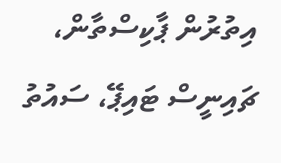އިތުރުން ޕާކިސްތާން، ޗައިނީސް ޓައިޕޭ، ސައުތު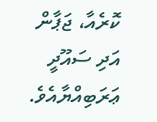ކޮރެއާ، ޖަޕާން އަދި ސައޫދީ ޢަރަބިއްޔާއެވެ.